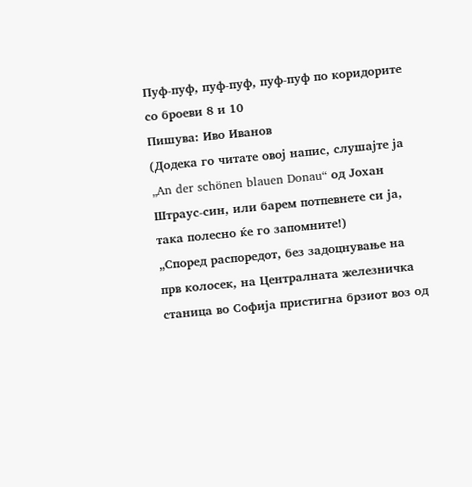Пуф-пуф, пуф-пуф, пуф-пуф по коридорите со броеви 8 и 10
Пишува: Иво Иванов
(Додека го читате овој напис, слушајте ја „An der schönen blauen Donau“ од Јохан Штраус-син, или барем потпевнете си ја, така полесно ќе го запомните!)
„Според распоредот, без задоцнување на прв колосек, на Централната железничка станица во Софија пристигна брзиот воз од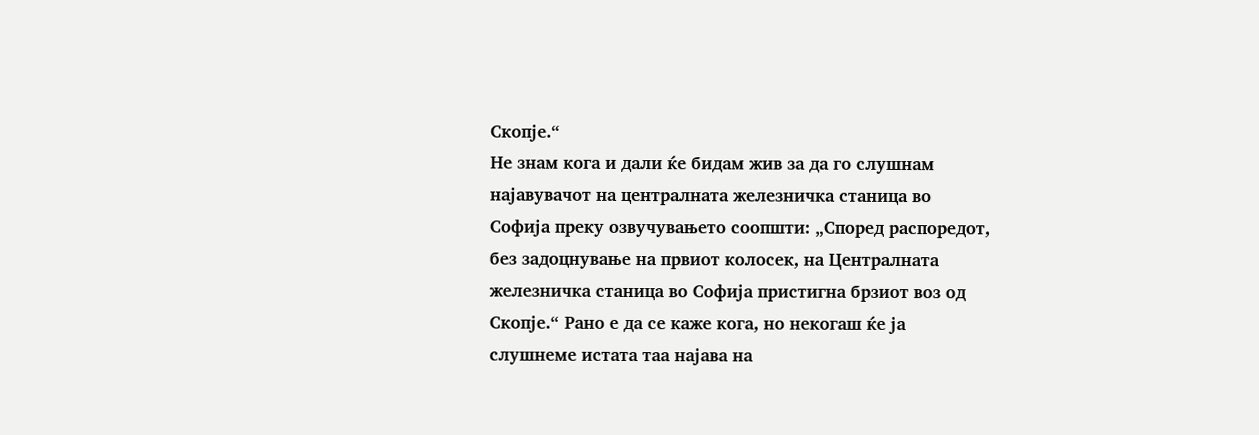Скопје.“
Не знам кога и дали ќе бидам жив за да го слушнам најавувачот на централната железничка станица во Софија преку озвучувањето соопшти: „Според распоредот, без задоцнување на првиот колосек, на Централната железничка станица во Софија пристигна брзиот воз од Скопје.“ Рано е да се каже кога, но некогаш ќе ја слушнеме истата таа најава на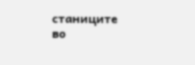станиците во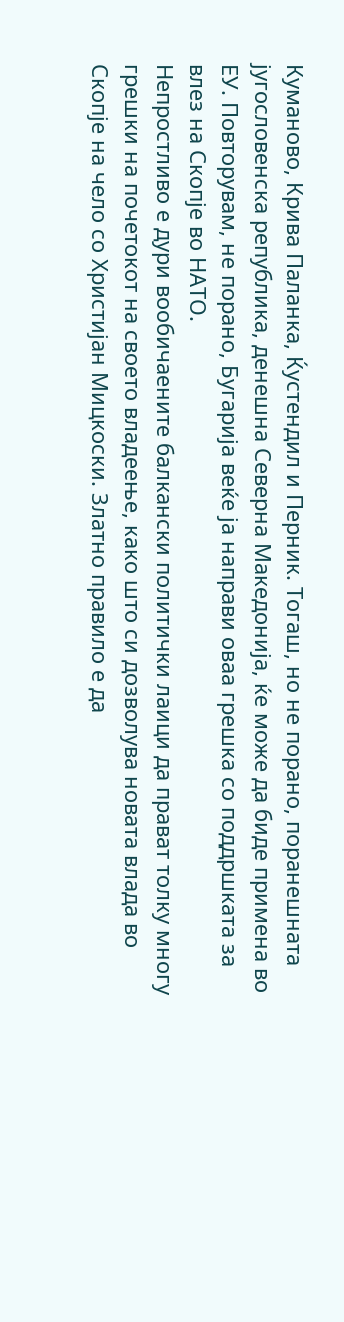Куманово, Крива Паланка, Ќустендил и Перник. Тогаш, но не порано, поранешната југословенска република, денешна Северна Македонија, ќе може да биде примена во ЕУ. Повторувам, не порано, Бугарија веќе ја направи оваа грешка со поддршката за влез на Скопје во НАТО.
Непростливо е дури вообичаените балкански политички лаици да прават толку многу грешки на почетокот на своето владеење, како што си дозволува новата влада во Скопје на чело со Христијан Мицкоски. Златно правило е да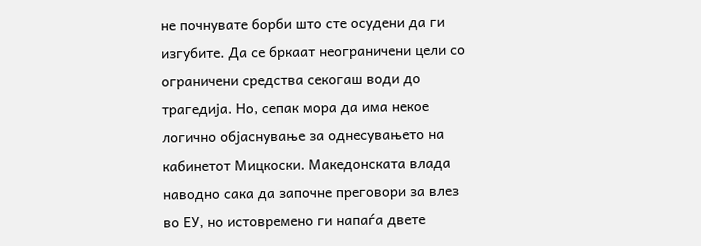не почнувате борби што сте осудени да ги изгубите. Да се бркаат неограничени цели со ограничени средства секогаш води до трагедија. Но, сепак мора да има некое логично објаснување за однесувањето на кабинетот Мицкоски. Македонската влада наводно сака да започне преговори за влез во ЕУ, но истовремено ги напаѓа двете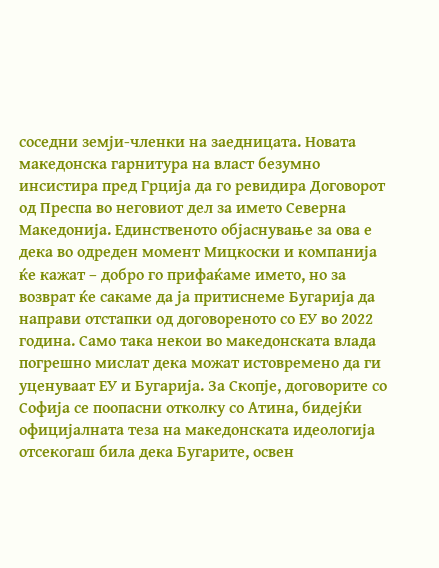соседни земји-членки на заедницата. Новата македонска гарнитура на власт безумно инсистира пред Грција да го ревидира Договорот од Преспа во неговиот дел за името Северна Македонија. Единственото објаснување за ова е дека во одреден момент Мицкоски и компанија ќе кажат – добро го прифаќаме името, но за возврат ќе сакаме да ја притиснеме Бугарија да направи отстапки од договореното со ЕУ во 2022 година. Само така некои во македонската влада погрешно мислат дека можат истовремено да ги уценуваат ЕУ и Бугарија. За Скопје, договорите со Софија се поопасни отколку со Атина, бидејќи официјалната теза на македонската идеологија отсекогаш била дека Бугарите, освен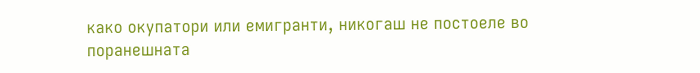како окупатори или емигранти, никогаш не постоеле во поранешната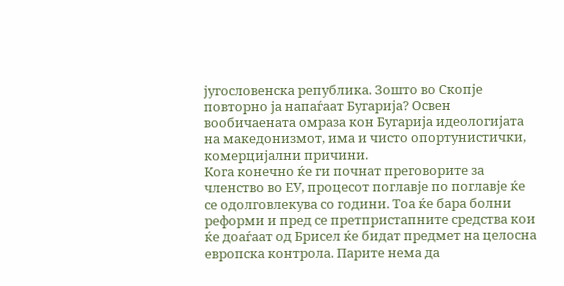југословенска република. Зошто во Скопје повторно ја напаѓаат Бугарија? Освен вообичаената омраза кон Бугарија идеологијата на македонизмот, има и чисто опортунистички, комерцијални причини.
Кога конечно ќе ги почнат преговорите за членство во ЕУ, процесот поглавје по поглавје ќе се одолговлекува со години. Тоа ќе бара болни реформи и пред се претпристапните средства кои ќе доаѓаат од Брисел ќе бидат предмет на целосна европска контрола. Парите нема да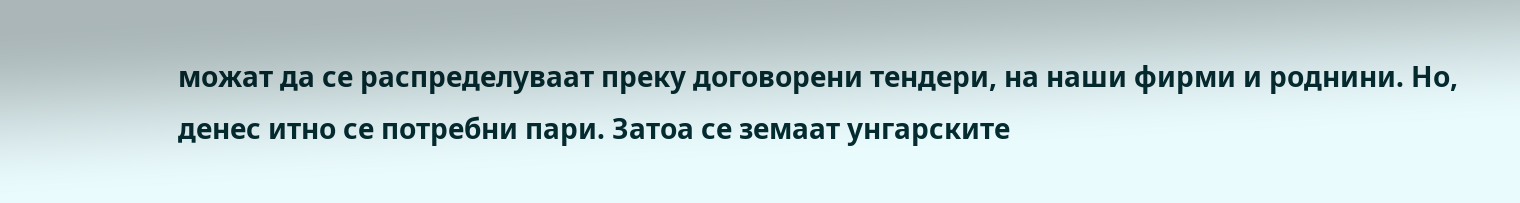можат да се распределуваат преку договорени тендери, на наши фирми и роднини. Но, денес итно се потребни пари. Затоа се земаат унгарските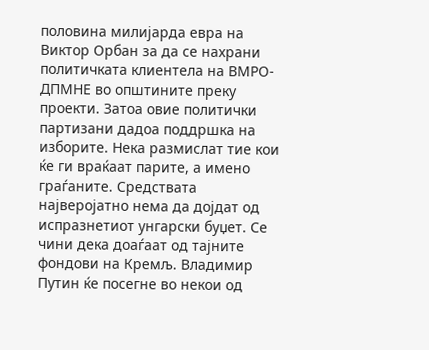половина милијарда евра на Виктор Орбан за да се нахрани политичката клиентела на ВМРО-ДПМНЕ во општините преку проекти. Затоа овие политички партизани дадоа поддршка на изборите. Нека размислат тие кои ќе ги враќаат парите, а имено граѓаните. Средствата најверојатно нема да дојдат од испразнетиот унгарски буџет. Се чини дека доаѓаат од тајните фондови на Кремљ. Владимир Путин ќе посегне во некои од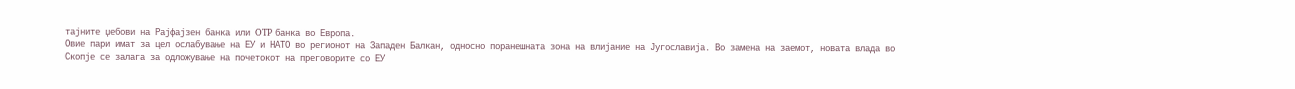тајните џебови на Рајфајзен банка или OTP банка во Европа.
Овие пари имат за цел ослабување на ЕУ и НАТО во регионот на Западен Балкан, односно поранешната зона на влијание на Југославија. Во замена на заемот, новата влада во Скопје се залага за одложување на почетокот на преговорите со ЕУ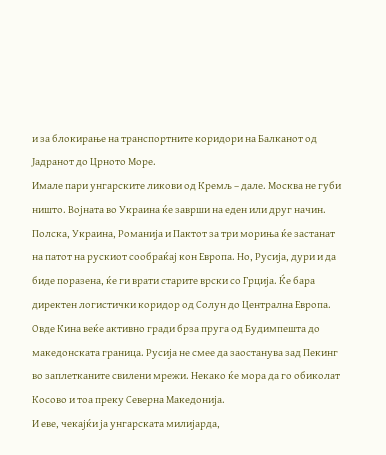и за блокирање на транспортните коридори на Балканот од Јадранот до Црното Море.
Имале пари унгарските ликови од Кремљ – дале. Москва не губи ништо. Војната во Украина ќе заврши на еден или друг начин. Полска, Украина, Романија и Пактот за три мориња ќе застанат на патот на рускиот сообраќај кон Европа. Но, Русија, дури и да биде поразена, ќе ги врати старите врски со Грција. Ќе бара директен логистички коридор од Солун до Централна Европа. Овде Кина веќе активно гради брза пруга од Будимпешта до македонската граница. Русија не смее да заостанува зад Пекинг во заплетканите свилени мрежи. Некако ќе мора да го обиколат Косово и тоа преку Северна Македонија.
И еве, чекајќи ја унгарската милијарда,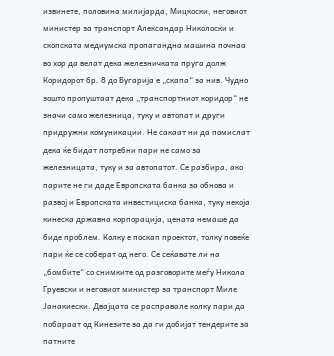извинете, половина милијарда, Мицкоски, неговиот министер за транспорт Александар Николоски и скопската медиумска пропагандна машина почнаа во хор да велат дека железничката пруга долж Коридорот бр. 8 до Бугарија е „скапа“ за нив. Чудно зошто пропуштаат дека „транспортниот коридор“ не значи само железница, туку и автопат и други придружни комуникации. Не сакаат ни да помислат дека ќе бидат потребни пари не само за железницата, туку и за автопатот. Се разбира, ако парите не ги даде Европската банка за обнова и развој и Европската инвестициска банка, туку некоја кинеска државна корпорација, цената немаше да биде проблем. Колку е поскап проектот, толку повеќе пари ќе се соберат од него. Се сеќавате ли на „бомбите“ со снимките од разговорите меѓу Никола Груевски и неговиот министер за транспорт Миле Јанакиески. Двајцата се расправале колку пари да побараат од Кинезите за да ги добијат тендерите за патните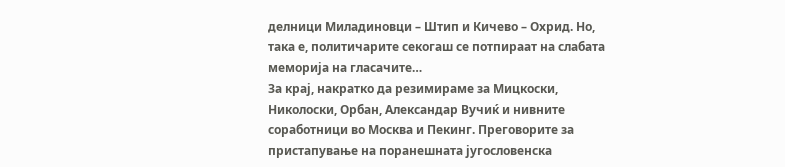делници Миладиновци – Штип и Кичево – Охрид. Но, така е, политичарите секогаш се потпираат на слабата меморија на гласачите…
За крај, накратко да резимираме за Мицкоски, Николоски, Орбан, Александар Вучиќ и нивните соработници во Москва и Пекинг. Преговорите за пристапување на поранешната југословенска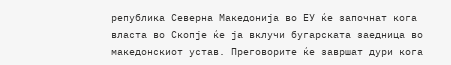република Северна Македонија во ЕУ ќе започнат кога власта во Скопје ќе ја вклучи бугарската заедница во македонскиот устав. Преговорите ќе завршат дури кога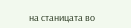на станицата во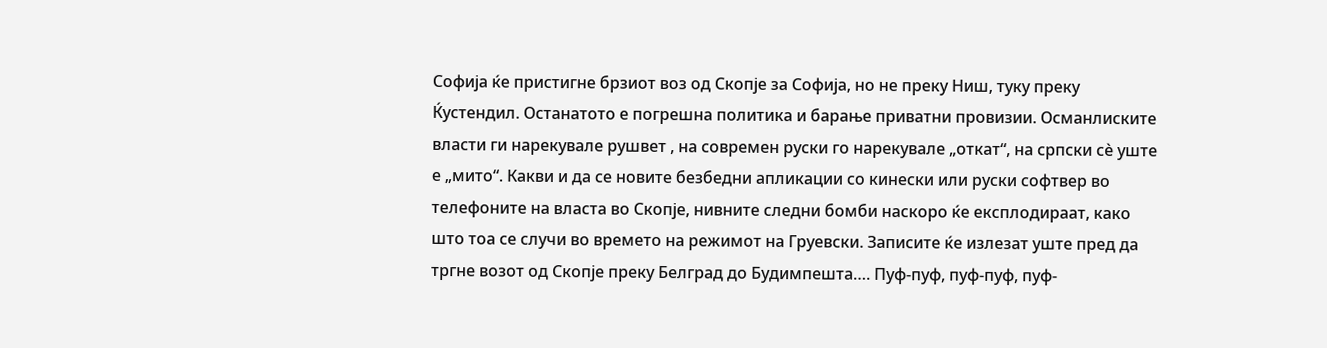Софија ќе пристигне брзиот воз од Скопје за Софија, но не преку Ниш, туку преку Ќустендил. Останатото е погрешна политика и барање приватни провизии. Османлиските власти ги нарекувале рушвет , на современ руски го нарекувале „откат“, на српски сè уште е „мито“. Какви и да се новите безбедни апликации со кинески или руски софтвер во телефоните на власта во Скопје, нивните следни бомби наскоро ќе експлодираат, како што тоа се случи во времето на режимот на Груевски. Записите ќе излезат уште пред да тргне возот од Скопје преку Белград до Будимпешта…. Пуф-пуф, пуф-пуф, пуф-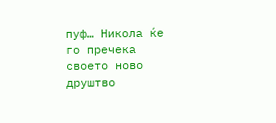пуф… Никола ќе го пречека своето ново друштво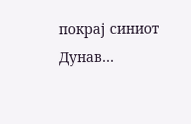покрај синиот Дунав…